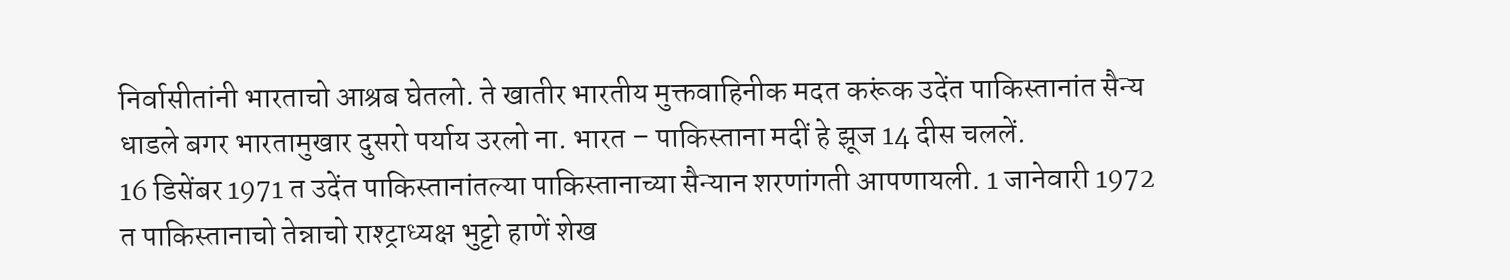निर्वासीतांनी भारताचो आश्रब घेतलो. ते खातीर भारतीय मुक्तवाहिनीक मदत करूंक उदेंत पाकिस्तानांत सैन्य धाडले बगर भारतामुखार दुसरो पर्याय उरलो ना. भारत – पाकिस्ताना मदीं हे झूज 14 दीस चललें.
16 डिसेंबर 1971 त उदेंत पाकिस्तानांतल्या पाकिस्तानाच्या सैन्यान शरणांगती आपणायली. 1 जानेवारी 1972 त पाकिस्तानाचो तेन्नाचो राश्ट्राध्यक्ष भुट्टो हाणें शेख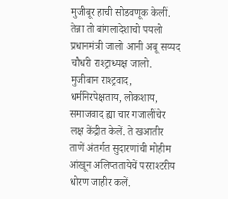मुजीबूर हाची सोडवणूक केलीं. तेन्ना तो बांगलादेशाचो पयलो प्रधानमंत्री जालो आनी अबू सय्यद चौधरी राश्ट्राध्यक्ष जालो. मुजीबान राश्ट्रवाद, धर्मनिरपेक्षताय, लोकशाय, समाजवाद ह्या चार गजालींचेर लक्ष केंद्रीत केलें. ते खआतीर ताणें अंतर्गत सुदारणांची मोहीम आंखून अलिप्ततायेचें परराश्टरीय धोरण जाहीर कलें.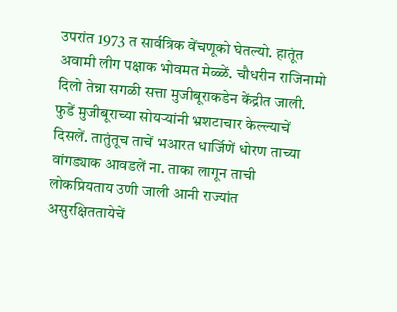उपरांत 1973 त सार्वत्रिक वेंचणूको घेतल्यो. हातूंत अवामी लीग पक्षाक भोवमत मेळ्ळें. चौधरीन राजिनामो दिलो तेन्ना सगळी सत्ता मुजीबूराकडेन केंद्रीत जाली. फुडें मुजीबूराच्या सोयऱ्यांनी भ्रशटाचार केल्ल्याचें दिसलें. तातुंतूच ताचें भआरत धार्जिणें धोरण ताच्या वांगड्याक आवडलें ना. ताका लागून ताची लोकप्रियताय उणी जाली आनी राज्यांत असुरक्षिततायेचें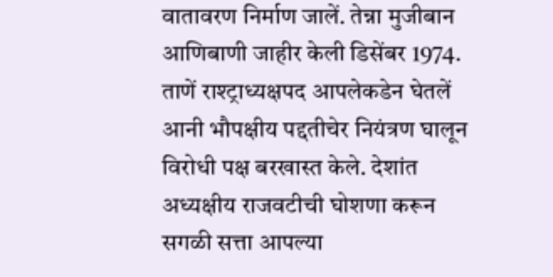वातावरण निर्माण जालें. तेन्ना मुजीबान आणिबाणी जाहीर केली डिसेंबर 1974. ताणें राश्ट्राध्यक्षपद आपलेकडेन घेतलें आनी भौपक्षीय पद्दतीचेर नियंत्रण घालून विरोधी पक्ष बरखास्त केले. देशांत अध्यक्षीय राजवटीची घोशणा करून सगळी सत्ता आपल्या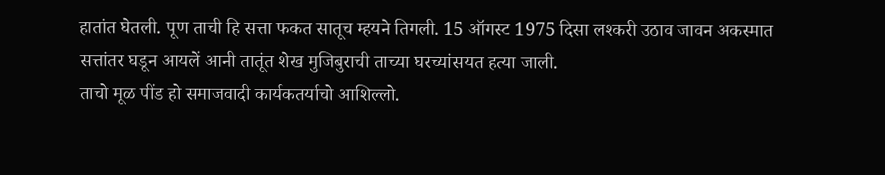हातांत घेतली. पूण ताची हि सत्ता फकत सातूच म्हयने तिगली. 15 ऑगस्ट 1975 दिसा लश्करी उठाव जावन अकस्मात सत्तांतर घडून आयलें आनी तातूंत शेख मुजिबुराची ताच्या घरच्यांसयत हत्या जाली.
ताचो मूळ पींड हो समाजवादी कार्यकतर्याचो आशिल्लो.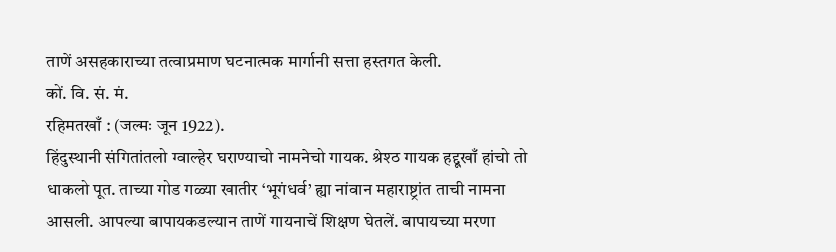ताणें असहकाराच्या तत्वाप्रमाण घटनात्मक मार्गानी सत्ता हस्तगत केली.
कों. वि. सं. मं.
रहिमतखाँ : (जल्मः जून 1922).
हिंदुस्थानी संगितांतलो ग्वाल्हेर घराण्याचो नामनेचो गायक. श्रेश्ठ गायक हद्दूखाँ हांचो तो धाकलो पूत. ताच्या गोड गळ्या खातीर ‘भूगंधर्व’ ह्या नांवान महाराष्ट्रांत ताची नामना आसली. आपल्या बापायकडल्यान ताणें गायनाचें शिक्षण घेतलें. बापायच्या मरणा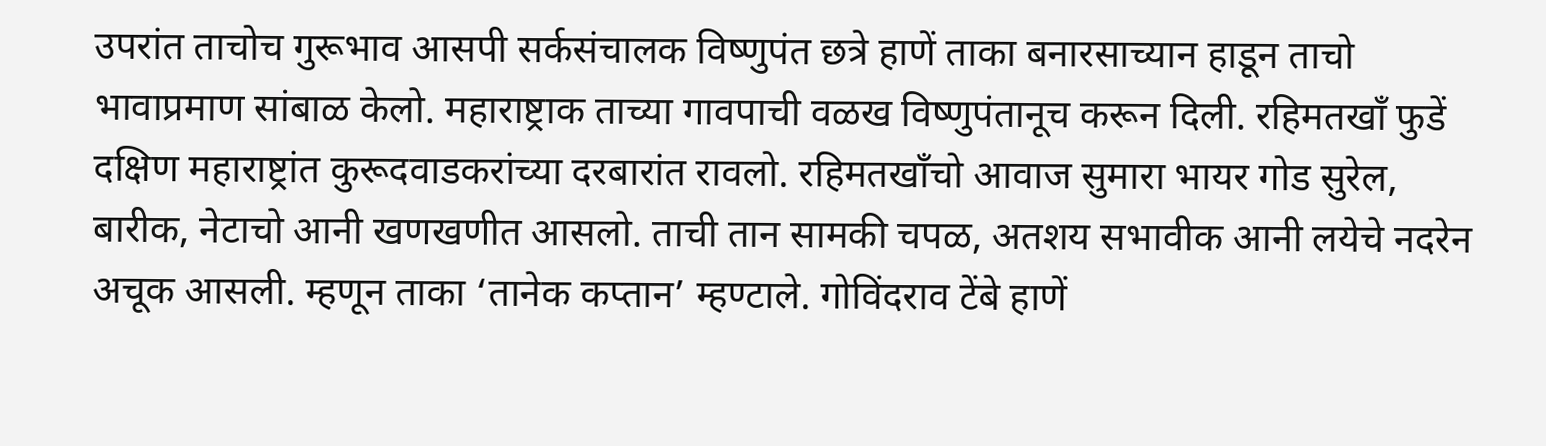उपरांत ताचोच गुरूभाव आसपी सर्कसंचालक विष्णुपंत छत्रे हाणें ताका बनारसाच्यान हाडून ताचो भावाप्रमाण सांबाळ केलो. महाराष्ट्राक ताच्या गावपाची वळख विष्णुपंतानूच करून दिली. रहिमतखाँ फुडें दक्षिण महाराष्ट्रांत कुरूदवाडकरांच्या दरबारांत रावलो. रहिमतखाँचो आवाज सुमारा भायर गोड सुरेल, बारीक, नेटाचो आनी खणखणीत आसलो. ताची तान सामकी चपळ, अतशय सभावीक आनी लयेचे नदरेन अचूक आसली. म्हणून ताका ‘तानेक कप्तान’ म्हण्टाले. गोविंदराव टेंबे हाणें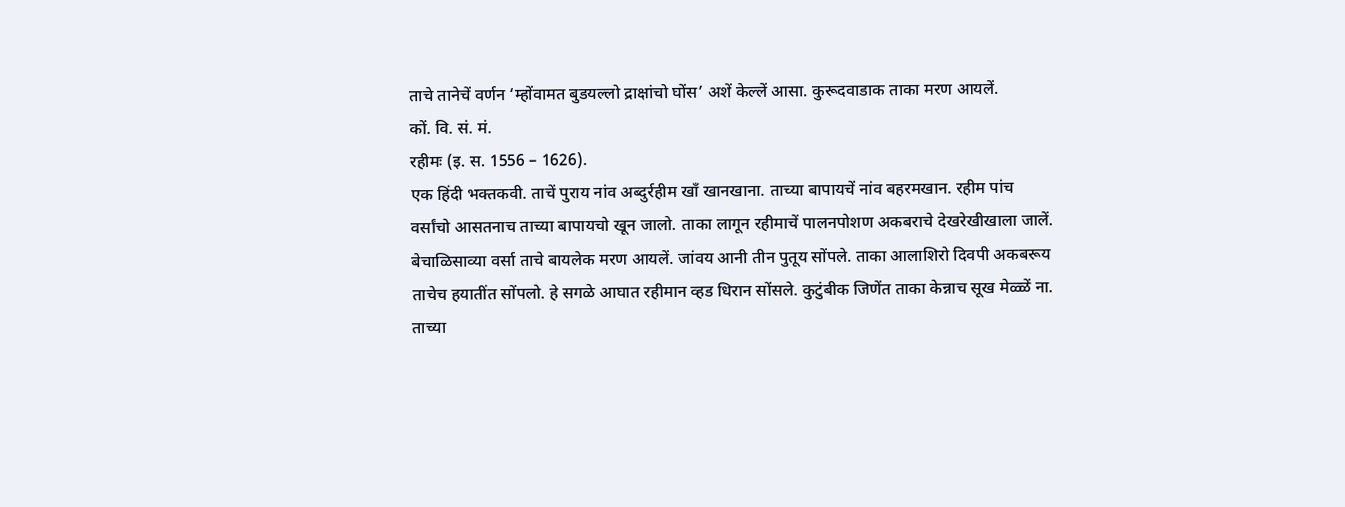ताचे तानेचें वर्णन ‘म्होंवामत बुडयल्लो द्राक्षांचो घोंस’ अशें केल्लें आसा. कुरूदवाडाक ताका मरण आयलें.
कों. वि. सं. मं.
रहीमः (इ. स. 1556 – 1626).
एक हिंदी भक्तकवी. ताचें पुराय नांव अब्दुर्रहीम खाँ खानखाना. ताच्या बापायचें नांव बहरमखान. रहीम पांच वर्सांचो आसतनाच ताच्या बापायचो खून जालो. ताका लागून रहीमाचें पालनपोशण अकबराचे देखरेखीखाला जालें. बेचाळिसाव्या वर्सा ताचे बायलेक मरण आयलें. जांवय आनी तीन पुतूय सोंपले. ताका आलाशिरो दिवपी अकबरूय ताचेच हयातींत सोंपलो. हे सगळे आघात रहीमान व्हड धिरान सोंसले. कुटुंबीक जिणेंत ताका केन्नाच सूख मेळ्ळें ना. ताच्या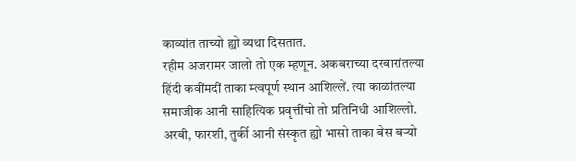काव्यांत ताच्यो ह्यो व्यथा दिसतात.
रहीम अजरामर जालो तो एक म्हणून. अकबराच्या दरबारांतल्या हिंदी कवींमदीं ताका म्त्वपूर्ण स्थान आशिल्लें. त्या काळांतल्या समाजीक आनी साहित्यिक प्रवृत्तींचो तो प्रतिनिधी आशिल्लो. अरबी, फारशी, तुर्की आनी संस्कृत ह्यो भासो ताका बेस बऱ्यो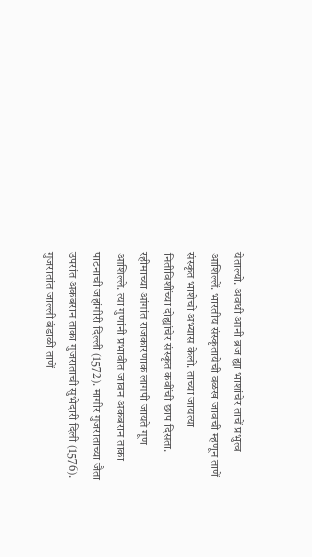येताल्यो. अवधी आनी ब्रज ह्या भाशांचेर ताचें प्रभुत्व आशिल्लें. भारतीय संस्कृतायेची वळख जावची म्हणून ताणें संस्कृत भाशेचो अभ्यास केलो. ताच्या जायत्या नितीविशींच्या दोह्यांचेर संस्कृत कवींची छाप दिसता.
रहीमाच्या आंगांत राजकारणाक लागपी जायते गूण आशिल्ले. त्या गुणांनी प्रभावीत जावन अकबरान ताका पाटनाची जहांगीरी दिल्ली (1572). मागीर गुजराताच्या जैता उपरांत अकबरान ताका गुजराताची सुभेदारी दिली (1576). गुजरातांत जाल्ली बंडाळी ताणें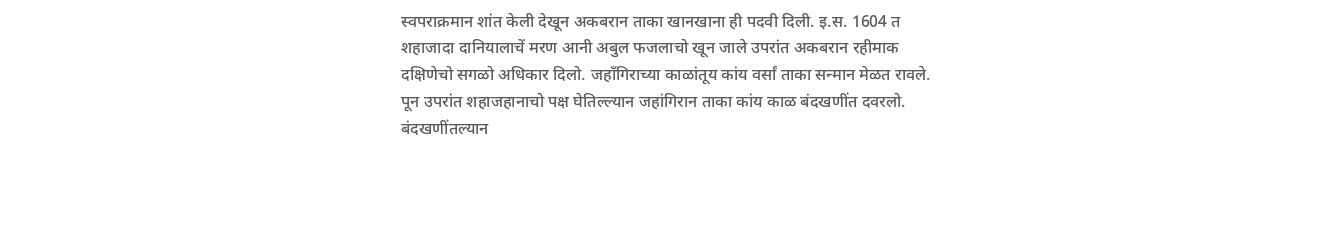स्वपराक्रमान शांत केली देखून अकबरान ताका खानखाना ही पदवी दिली. इ.स. 1604 त शहाजादा दानियालाचें मरण आनी अबुल फजलाचो खून जाले उपरांत अकबरान रहीमाक दक्षिणेचो सगळो अधिकार दिलो. जहाँगिराच्या काळांतूय कांय वर्सां ताका सन्मान मेळत रावले. पून उपरांत शहाजहानाचो पक्ष घेतिल्ल्यान जहांगिरान ताका कांय काळ बंदखणींत दवरलो. बंदखणींतल्यान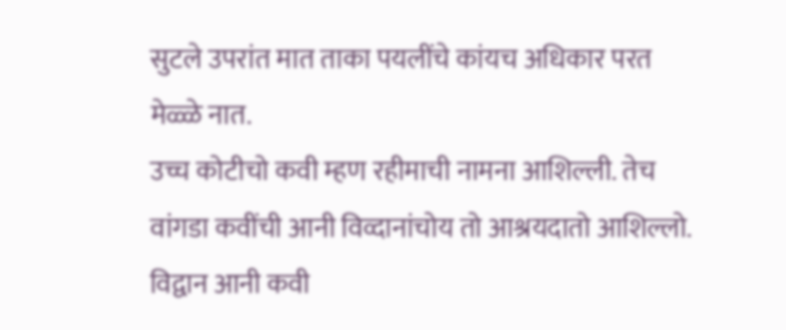सुटले उपरांत मात ताका पयलींचे कांयच अधिकार परत मेळ्ळे नात.
उच्च कोटीचो कवी म्हण रहीमाची नामना आशिल्ली. तेच वांगडा कवींची आनी विव्दानांचोय तो आश्रयदातो आशिल्लो. विद्वान आनी कवी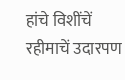हांचे विशींचें रहीमाचें उदारपण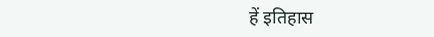हें इतिहास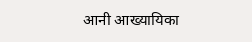आनी आख्यायिका